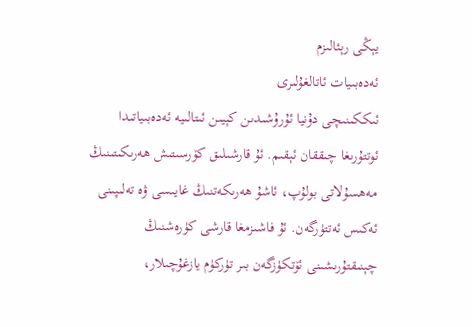يېڭى رېئالىزم
ئەدەبىيات ئاتالغۇلىرى
ئىككىنىچى دۇنيا ئۇرۇشىدىن كېيىن ئىتالىيە ئەدەبىياتىدا ئوتتۇرىغا چىققان ئېقىم. ئۇ قارشىلىق كۆرسىتىش ھەرىكىتىنىڭ مەھسۇلاتى بولۇپ، ئاشۇ ھەرىكەتنىڭ غايىسى ۋە تەلىپىنى ئەكىس ئەتتۈرگەن. ئۇ فاشىزمغا قارشى كۈرەشنىڭ چېنىقتۇرىشىنى ئۆتكۈزگەن بىر تۈركۈم يازغۇچىلار،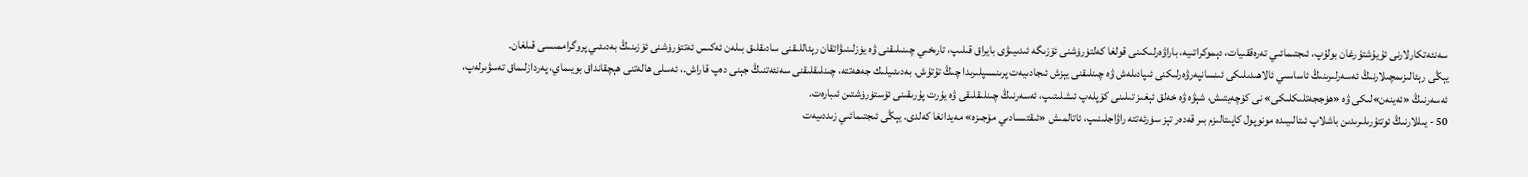سەنئەتكارلارنى ئۇيۇشتۇرغان بولۇپ، ئىجتىمائىي تەرەققىيات، دېموكراتىيە، باراۋەرلىكىنى قولغا كەلتۈرۈشنى ئۆزىگە ئىدىيىۋى بايراق قىلىپ، تارىخىي چىنىلىقنى ۋە يۈزلىنىۋاتقان رېئاللىقنى سادىقلىق بىلەن ئەكىس ئەتتۈرۈشنى ئۆزىنىڭ بەدىئىي پروگراممىسى قىلغان.
يېڭى رېئالىزىمچىلارنىڭ ئەسەرلىرىنىڭ ئاساسىي ئالاھىدىلىكى ئىنسانپەرۋەرلىكنى ئىپادىلەش ۋە چىنلىقنى يېزش ئىجادىيەت پرىنسىپلىرىدا چىڭ تۇتۇش. بەدىئىيلىك جەھەتتە، چىنلىقلىقنى سەنئەتنىڭ جېنى دەپ قاراش.، ئەسلى ھالەتنى ھېچقانداق بويىماي، پەردازلىماق تەسۋىرلەپ، ئەسەرنىڭ «ئەينەن»لىكى ۋە «ھۈججەتلىكلىكى» نى كۈچەيتىش، شېۋە ۋە خەلق ئېغىز تىلىنى كۆپلەپ ئىشلىتىپ، ئەسەرنىڭ چىنلىقلىقى ۋە يۇرت پۇرىقىنى ئۆستۈرۈشتىن ئىبارەت.
50 - يىللارنىڭ ئوتتۇرىلىرىدىن باشلاپ ئىتالىيىدە مونوپول كاپىتالىزم بىر قەدەر تېز سۈرئەتتە راۋاجلىنىپ، ئاتالمىش «ئىقتىسادىي مۆجىزە» مەيدانغا كەلدى. يېڭى ئىجتىمائىي زىددىيەت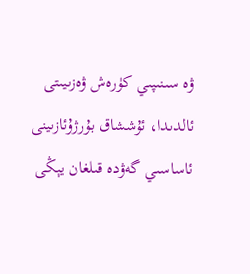ۋە سىنىپىي كۈرەش ۋەزىيىتى ئالدىدا، ئۇششاق بۇرژۇئازىينى ئاساسىي گەۋدە قىلغان يېڭى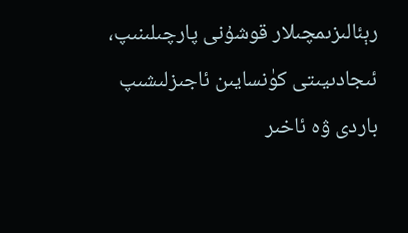رېئالىزىمچىلار قوشۇنى پارچىلىنىپ، ئىجادىيىتى كۈنسايىن ئاجىزلىشىپ باردى ۋە ئاخىر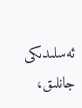ئەسلىدىكى جانلىق،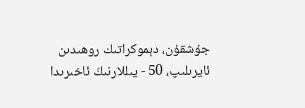جۇشقۇن، دېموكراتىك روھىدىن ئايرىلىپ، 50 - يىللارنىڭ ئاخىرىدا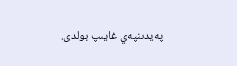پەيدىنپەي غايىپ بولدى.